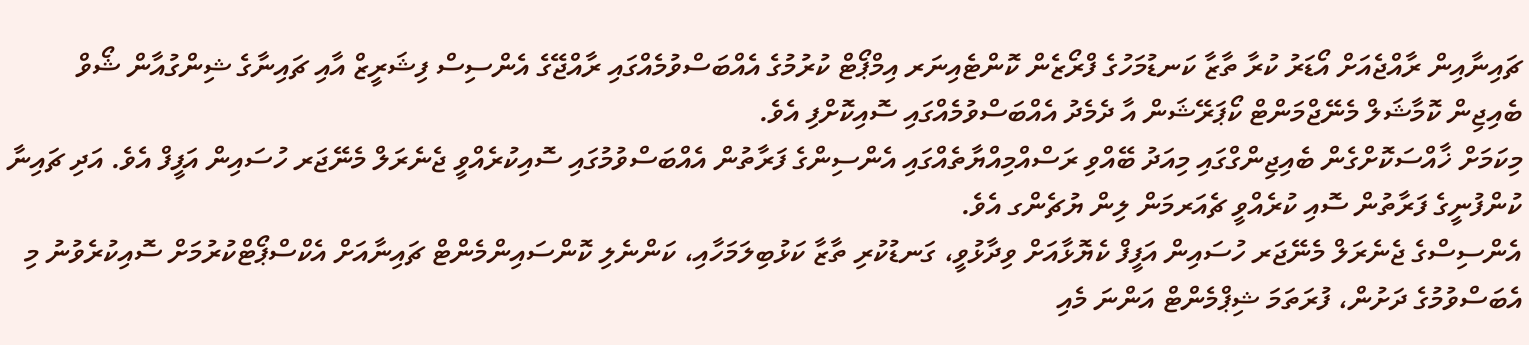ޗައިނާއިން ރާއްޖެއަށް އޯޑަރު ކުރާ ތާޒާ ކަނޑުމަހުގެ ފްރޯޒެން ކޮންޓެއިނަރ އިމްޕޯޓް ކުރުމުގެ އެއްބަސްވުމެއްގައި ރާއްޖޭގެ އެންސިސް ފިޝަރީޒް އާއި ޗައިނާގެ ޝިންގުއާން ޝޯވް ބެއިޖިން ކޮމާޝަލް މެނޭޖްމަންޓް ކޯޕަރޭޝަން އާ ދެމެދު އެއްބަސްވުމެއްގައި ސޮއިކޮށްފި އެވެ.
މިކަމަށް ޚާއްސަކޮށްގެން ބެއިޖިންގްގައި މިއަދު ބޭއްވި ރަސްއްމިއްޔާތެއްގައި އެންސިންގެ ފަރާތުން އެއްބަސްވުމުގައި ސޮއިކުރެއްވީ ޖެނެރަލް މެނޭޖަރ ހުސައިން އަފީފް އެވެ. އަދި ޗައިނާ ކުންފުނީގެ ފަރާތުން ސޮއި ކުރެއްވީ ޗެއަރމަން ލިން ޔުޗެންގ އެވެ.
އެންސިސްގެ ޖެނެރަލް މެނޭޖަރ ހުސައިން އަފީފް ކެޔޮޅާއަށް ވިދާޅުވީ، ގަނޑުކުރި ތާޒާ ކަޅުބިލަމަހާއި، ކަންނެލި ކޮންސައިންމެންޓް ޗައިނާއަށް އެކްސްޕޯޓްކުރުމަށް ސޮއިކުރެވުނު މި އެބަސްވުމުގެ ދަށުން، ފުރަތަމަ ޝިޕްމެންޓް އަންނަ މެއި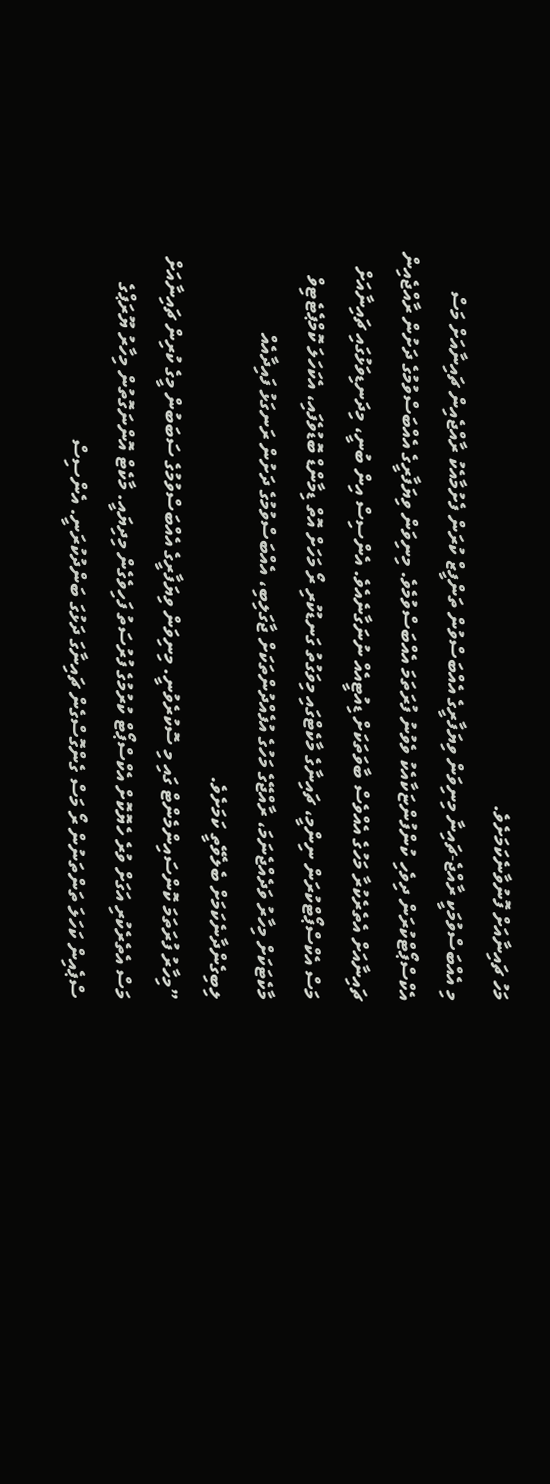މަހު ޗައިނާއަށް ފޮނުވާނެކަމަށެވެ.
މި އެއްބަސްވުމަކީ ރާއްޖެ-ޗައިނާ މިނިވަން ވިޔަފާރީގެ އެއްބަސްވުން ތަންފީޒް ކުރަން ފެށުމާއެކު ރާއްޖެއިން ޗައިނާއަށް މަސް އެކްސްޕޯޓްކުރަން ދިވެހި ކުންފުންޏަކާއެކު ވެވުނު ފުރަތަމަ އެއްބަސްވުމެވެ. މިނިވަން ވިޔަފާރީގެ އެއްބަސްވުމުގެ ދަށުން ރާއްޖެއިން ޗައިނާއަށް އެތެރެކުރާ މަހުގެ އެއްވެސް ބާވަތަކަށް ޑިއުޓީއެއް ނުނަގާނެއެވެ. އެންސިސް އިން ބުނީ، މިދަނޑިވަޅުގައި ޗައިނާއަށް މަސް އެކްސްޕޯޓްކުރަން ނިންމީ، ޗައިނާގެ މާކެޓްގައި މިވަގުތު ގަނޑުކުރި ރޯ މަހަށް އޮތް ޑިމާންޑް ބޮޑުވެފައި، އެކަހަލަ ކޮމްޕެޓެޓިވް މާކެޓަކަށް މިހާރު ވަދެއްޖެނަމަ، ރާއްޖޭގެ މަހުގެ އުފެއްދުންތަކަށް ޖާގަލިބި، އެއްބަސްވުމުގެ ދަށުން ރަނގަޅު ފައިދާއެއް ލިބިގެންދާނެކަމަށް ބެލެވޭތީ ކަމަށެވެ.
”މިހާރު ފުރަތަމަ ކޮންސައިންމެންޓް ގައި މި ސޮކުރެވުނީ. މިނިވަން ވިޔަފާރީގެ އެއްބަސްވުމުގެ ސަބަބުން މީގެ ކުރިން ޗައިނާއަށް މަސް އެތެރެކުރި އަގަށް ވުރެ ހެޔޮކޮށް އެކްސްޕޯޓް ކުރުމުގެ ފުރުސަތު ފަހިވެގެން މިދިޔައީ. މާކެޓް އޮންނަގޮތުން މިހާރު ޔޫރަޕްގެ ސްޕެއިން ކަހަލަ ތަންތަނުން ރޯ މަސް ގެންގޮސްގެން ޗައިނާގަ ދަޅުގަ ބަންދުކުރަނީ. އެންސިސް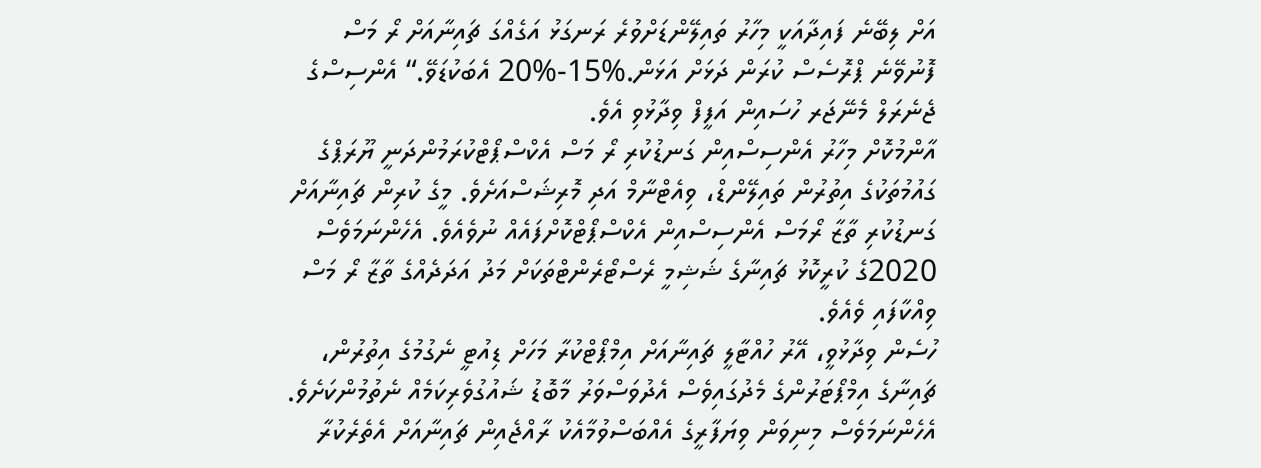އަށް ލިބޭނެ ފައިދާއަކީ މިހާރު ތައިލޭންޑަށްވުރެ ރަނގަޅު އަގެއްގަ ޗައިނާއަށް ރޯ މަސް ފޮނުވޭނެ ޕްރޮސެސް ކުރަން ދަޅަށް އަޅަން.%15-%20 އެބަކުޑަވޭ.“ އެންސިސްގެ ޖެނެރަލް މެނޭޖަރ ހުސައިން އަފީފް ވިދާޅުވި އެވެ.
އާންމުކޮށް މިހާރު އެންސިސްއިން ގަނޑުކުރި ރޯ މަސް އެކްސްޕޯޓްކުރަމުންދަނީ ޔޫރަޕްގެ ގައުމުތަކުގެ އިތުރުން ތައިލޭންޑް، ވިއެޓްނާމް އަދި މޮރިޝަސްއަށެވެ. މީގެ ކުރިން ޗައިނާއަށް ގަނޑުކުރި ތާޒާ ރޯމަސް އެންސިސްއިން އެކްސްޕޯޓްކޮށްފައެއް ނުވެއެވެ. އެހެންނަމަވެސް 2020ގެ ކުރީކޮޅު ޗައިނާގެ ޝަޝިމީ ރެސްޓޯރެންޓްތަކަށް މަދު އަދަދެއްގެ ތާޒާ ރޯ މަސް ވިއްކާފައި ވެއެވެ.
ހުސެން ވިދާޅުވީ، އޭރު ހުއްޓާލީ ޗައިނާއަށް އިމްޕޯޓްކުރާ މަހަށް ޑިއުޓީ ނެގުމުގެ އިތުރުން، ޗައިނާގެ އިމްޕޯޓަރުންގެ މެދުގައިވެސް އެދުވަސްވަރު މާބޮޑު ޝައުގުވެރިކަމެއް ނެތުމުންކަށެވެ. އެހެންނަމަވެސް މިނިވަން ވިޔަފާރީގެ އެއްބަސްވުމާއެކު ރާއްޖެއިން ޗައިނާއަށް އެތެރެކުރާ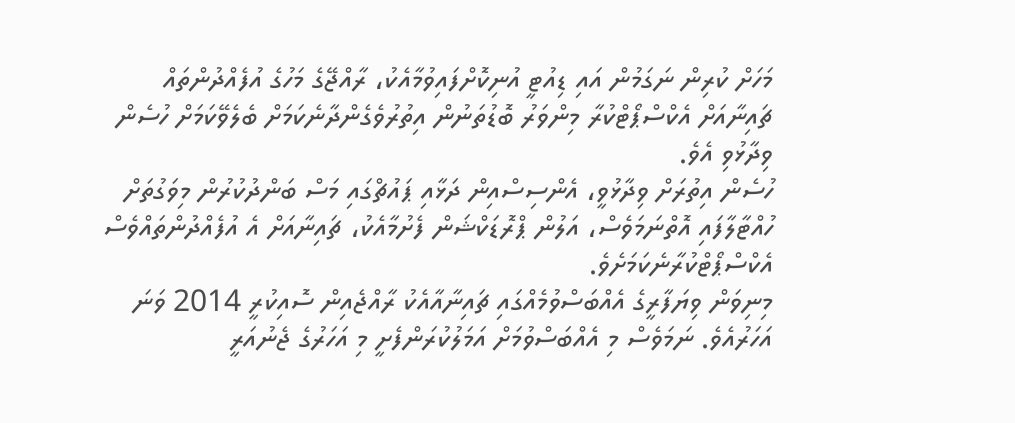މަހަށް ކުރިން ނަގަމުން އައި ޑިއުޓީ އުނިކޮށްފައިވުމާއެކު، ރާއްޖޭގެ މަހުގެ އުފެއްދުންތައް ޗައިނާއަށް އެކްސްޕޯޓްކުރާ މިންވަރު ބޮޑުތަނުން އިތުރުވެގެންދާނެކަމަށް ބެލެވޭކަމަށް ހުސެން ވިދާޅުވި އެވެ.
ހުސެން އިތުރަށް ވިދާޅުވީ، އެންސިސްއިން ދަޅާއި ޕައުޗްގައި މަސް ބަންދުކުރުން މިވަގުތަށް ހުއްޓާލާފައި އޮތްނަމަވެސް، އަލުން ޕްރޮޑަކްޝަން ފެށުމާއެކު، ޗައިނާއަށް އެ އުފެއްދުންތައްވެސް އެކްސްޕޯޓްކުރާނެކަމަށެވެ.
މިނިވަން ވިޔަފާރީގެ އެއްބަސްވުމެއްގައި ޗައިނާއާއެކު ރާއްޖެއިން ސޮއިކުރީ 2014 ވަނަ އަހަރުއެވެ. ނަމަވެސް މި އެއްބަސްވުމަށް އަމަލުކުރަންފެށީ މި އަހަރުގެ ޖެނުއަރީ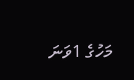މަހުގެ 1ވަނަ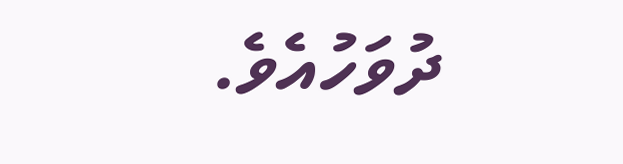ދުވަހުއެވެ.